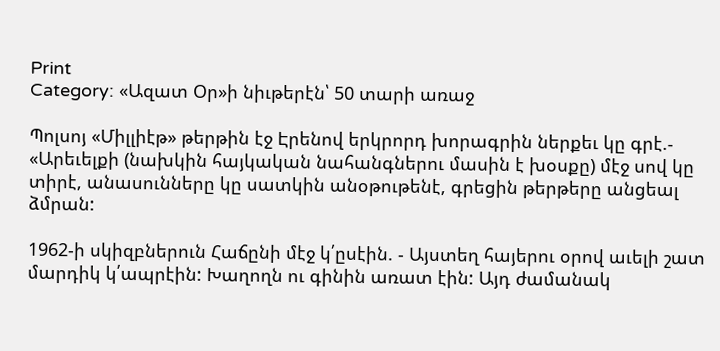Print
Category: «Ազատ Օր»ի նիւթերէն՝ 50 տարի առաջ

Պոլսոյ «Միլլիէթ» թերթին էջ Էրենով երկրորդ խորագրին ներքեւ կը գրէ.- «Արեւելքի (նախկին հայկական նահանգներու մասին է խօսքը) մէջ սով կը տիրէ, անասունները կը սատկին անօթութենէ, գրեցին թերթերը անցեալ ձմրան:

1962-ի սկիզբներուն Հաճընի մէջ կ՛ըսէին. - Այստեղ հայերու օրով աւելի շատ մարդիկ կ՛ապրէին: Խաղողն ու գինին առատ էին: Այդ ժամանակ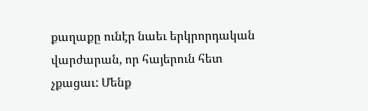քաղաքը ունէր նաեւ երկրորդական վարժարան, որ հայերուն հետ չքացաւ: Մենք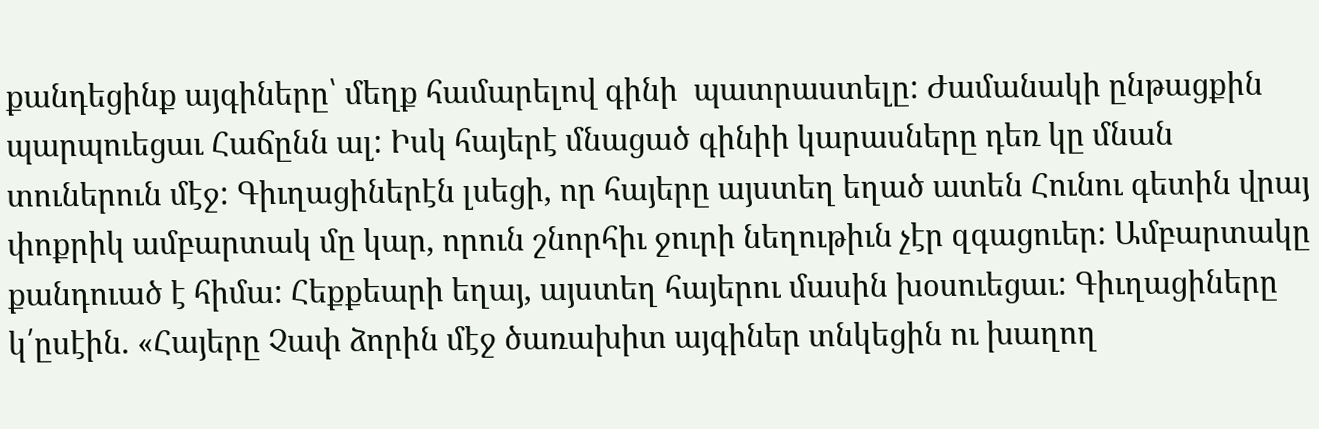քանդեցինք այգիները՝ մեղք համարելով գինի  պատրաստելը: Ժամանակի ընթացքին պարպուեցաւ Հաճընն ալ: Իսկ հայերէ մնացած գինիի կարասները դեռ կը մնան տուներուն մէջ: Գիւղացիներէն լսեցի, որ հայերը այստեղ եղած ատեն Հունու գետին վրայ փոքրիկ ամբարտակ մը կար, որուն շնորհիւ ջուրի նեղութիւն չէր զգացուեր: Ամբարտակը քանդուած է հիմա: Հեքքեարի եղայ, այստեղ հայերու մասին խօսուեցաւ: Գիւղացիները կ՛ըսէին. «Հայերը Չափ ձորին մէջ ծառախիտ այգիներ տնկեցին ու խաղող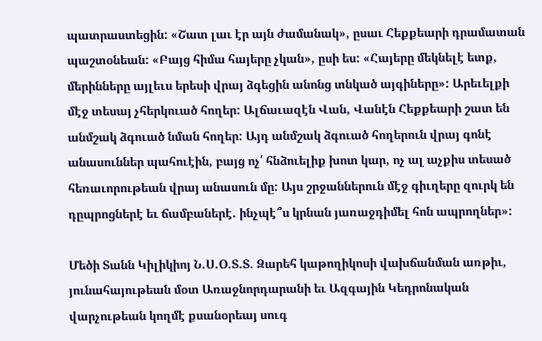պատրաստեցին: «Շատ լաւ էր այն ժամանակ», ըսաւ Հեքքեարի դրամատան պաշտօնեան: «Բայց հիմա հայերը չկան», ըսի ես: «Հայերը մեկնելէ ետք, մերինները այլեւս երեսի վրայ ձգեցին անոնց տնկած այգիները»: Արեւելքի մէջ տեսայ չհերկուած հողեր: Ալճաւազէն Վան, Վանէն Հեքքեարի շատ են անմշակ ձգուած նման հողեր: Այդ անմշակ ձգուած հողերուն վրայ գոնէ անասուններ պահուէին, բայց ոչ՛ հնձուելիք խոտ կար, ոչ ալ աչքիս տեսած հեռաւորութեան վրայ անասուն մը: Այս շրջաններուն մէջ գիւղերը զուրկ են դըպրոցներէ եւ ճամբաներէ. ինչպէ՞ս կրնան յառաջդիմել հոն ապրողներ»:

Մեծի Տանն Կիլիկիոյ Ն.Ս.Օ.Տ.Տ. Զարեհ կաթողիկոսի վախճանման առթիւ, յունահայութեան մօտ Առաջնորդարանի եւ Ազգային Կեդրոնական վարչութեան կողմէ քսանօրեայ սուգ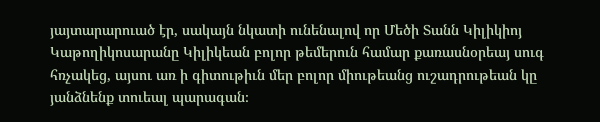յայտարարուած էր, սակայն նկատի ունենալով որ Մեծի Տանն Կիլիկիոյ Կաթողիկոսարանը Կիլիկեան բոլոր թեմերուն համար քառասնօրեայ սուգ հռչակեց, այսու առ ի գիտութիւն մեր բոլոր միութեանց ուշադրութեան կը յանձնենք տուեալ պարագան։